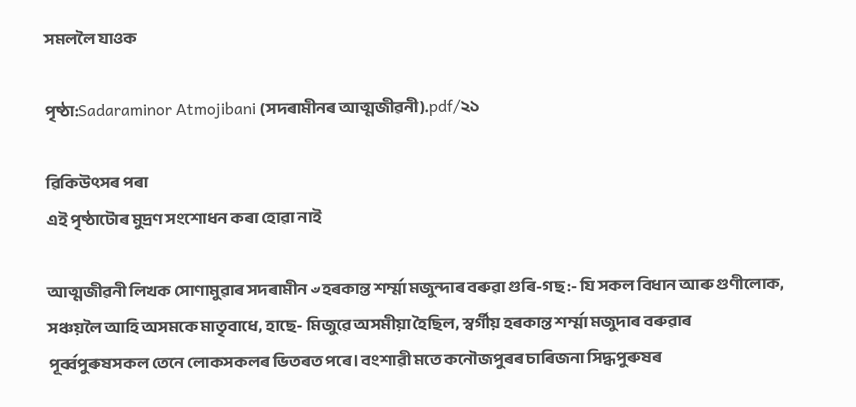সমললৈ যাওক

পৃষ্ঠা:Sadaraminor Atmojibani (সদৰামীনৰ আত্মজীৱনী).pdf/২১

ৱিকিউৎসৰ পৰা
এই পৃষ্ঠাটোৰ মুদ্ৰণ সংশোধন কৰা হোৱা নাই

আত্মজীৱনী লিখক সোণামুৱাৰ সদৰামীন ৺হৰকান্ত শৰ্ম্মা মজুন্দাৰ বৰুৱা গুৰি-গছ :- যি সকল বিধান আৰু গুণীলোক, সঞ্চয়লৈ আহি অসমকে মাতৃবাধে, হাছে- মিজুৱে অসমীয়া হৈছিল, স্বর্গীয় হৰকান্ত শৰ্ম্মা মজুদাৰ বৰুৱাৰ পূৰ্ব্বপুৰুষসকল তেনে লোকসকলৰ ভিতৰত পৰে। বংশাৱী মতে কনৌজপুৰৰ চাৰিজনা সিদ্ধপুৰুষৰ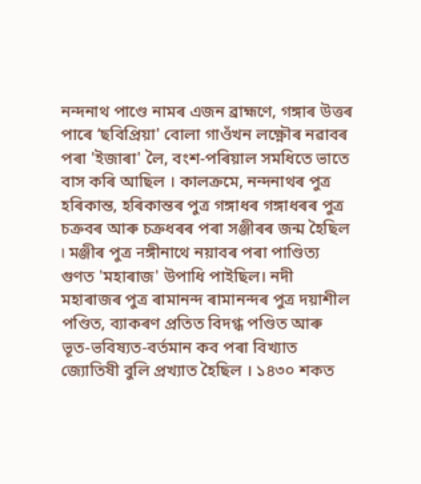নন্দনাথ পাণ্ডে নামৰ এজন ব্ৰাহ্মণে, গঙ্গাৰ উত্তৰ পাৰে ‘ছবিপ্রিয়া' বোলা গাওঁখন লক্ষ্ণৌৰ নৱাবৰ পৰা 'ইজাৰা' লৈ, বংশ-পৰিয়াল সমধিতে ভাতে বাস কৰি আছিল । কালক্রমে, নন্দনাথৰ পুত্ৰ হৰিকান্ত, হৰিকান্তৰ পুত্ৰ গঙ্গাধৰ গঙ্গাধৰৰ পুত্ৰ চক্ৰবৰ আৰু চক্ৰধৰৰ পৰা সঞ্জীৰৰ জন্ম হৈছিল । মঞ্জীৰ পুত্র नঙ্গীনাথে নয়াবৰ পৰা পাণ্ডিত্য গুণত 'মহাৰাজ' উপাধি পাইছিল। নদী মহাৰাজৰ পুত্ৰ ৰামানন্দ ৰামানন্দৰ পুত্ৰ দয়াশীল পণ্ডিত, ব্যাকৰণ প্রতিত বিদগ্ধ পণ্ডিত আৰু ভূত-ভবিষ্যত-বর্তমান কব পৰা বিখ্যাত জ্যোতিষী বুলি প্ৰখ্যাত হৈছিল । ১৪৩০ শকত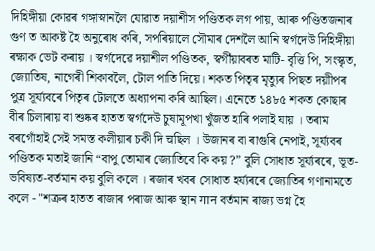দিহিঙ্গীয়া কোৱৰ গঙ্গাস্নানলৈ যোৱাত দয়াশীস পণ্ডিতক লগ পায়, আৰু পণ্ডিতজনাৰ গুণ ত আকষ্ট হৈ অনুৰোধ কৰি, সপৰিয়ালে সৌমাৰ দেশলৈ আনি স্বৰ্গদেউ দিহিঙ্গীয়া ৰক্ষাক ভেট কৰায় । স্বৰ্গদেৱে দয়াশীল পণ্ডিতক, স্বর্গীয়াবৰত মাটি- বৃত্তি পি, সংস্কৃত, জ্যোতিষ, নাগেৰী শিকাবলৈ, টোল পাতি দিয়ে। শকত পিতৃৰ মৃত্যুৰ পিছত দয়াীপৰ পুত্ৰ সূৰ্য্যবৰে পিতৃৰ টোলতে অধ্যাপনা কৰি আছিল। এনেতে ১৪৮৫ শকত কোছাৰ বীৰ চিলাৰায় বা শুষ্কৰ হাতত স্বৰ্গদেউ চুষামূপখা খুঁজত হাৰি পলাই যায় । তৰাম বৰগোঁহাই সেই সমস্ত কলীয়াৰ চকী দি चছিল । উজানৰ বা ৰাগুৰি নেপাই, সূৰ্য্যবৰ পণ্ডিতক মতাই জানি “বাপু তোমাৰ জ্যোতিবে কি কয় ?” বুলি সোধাত সূৰ্য্যৰৰে, ভূত-ভবিষ্যত-বর্তমান কয় বুলি কলে । ৰজাৰ খবৰ সোধাত হৰ্য্যৰৰে জ্যোতিৰ গণানামতে কলে - "শত্ৰুৰ হাতত ৰাজাৰ পৰাজ আৰু স্থান गान বৰ্তমান ৰাজ্য ভগ্ন হৈ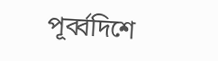পূৰ্ব্বদিশে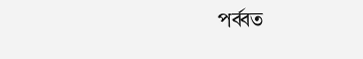পৰ্ব্বত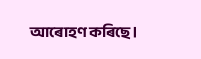আৰোহণ কৰিছে।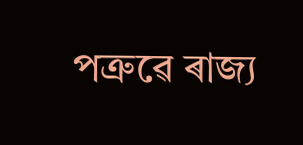পত্ৰুৱে ৰাজ্য